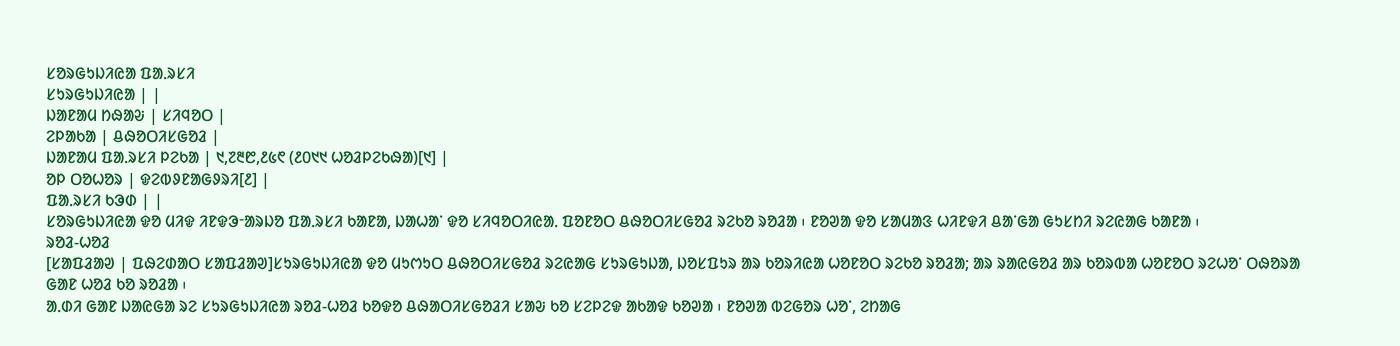ᱥᱚᱨᱜᱩᱡᱤᱭᱟ ᱯᱟᱹᱨᱥᱤ
ᱥᱩᱨᱜᱩᱡᱤᱭᱟ | |
ᱡᱟᱱᱟᱢ ᱴᱷᱟᱶ | ᱥᱤᱧᱚᱛ |
ᱮᱞᱟᱠᱟ | ᱪᱷᱚᱛᱤᱥᱜᱚᱲ |
ᱡᱟᱱᱟᱢ ᱯᱟᱹᱨᱥᱤ ᱞᱮᱠᱟ | ᱑,᱗᱓᱘,᱒᱕᱖ (᱒᱐᱑᱑ ᱦᱚᱲᱞᱮᱠᱷᱟ)[᱑] |
ᱚᱞ ᱛᱚᱦᱚᱨ | ᱫᱮᱵᱽᱱᱟᱜᱽᱨᱤ[᱒] |
ᱯᱟᱹᱨᱥᱤ ᱠᱳᱰ | |
ᱥᱚᱨᱜᱩᱡᱤᱭᱟ ᱫᱚ ᱢᱤᱫ ᱤᱱᱫᱳᱼᱟᱨᱡᱚ ᱯᱟᱹᱨᱥᱤ ᱠᱟᱱᱟ, ᱡᱟᱦᱟᱸ ᱫᱚ ᱥᱤᱧᱚᱛᱤᱭᱟᱹ ᱯᱚᱱᱚᱛ ᱪᱷᱚᱛᱤᱥᱜᱚᱲ ᱨᱮᱠᱚ ᱨᱚᱲᱟ ᱾ ᱱᱚᱣᱟ ᱫᱚ ᱥᱟᱢᱟᱝ ᱦᱤᱱᱫᱤ ᱪᱟᱸᱜᱟ ᱜᱩᱥᱴᱤ ᱨᱮᱭᱟᱜ ᱠᱟᱱᱟ ᱾
ᱨᱚᱲ-ᱦᱚᱲ
[ᱥᱟᱯᱲᱟᱣ | ᱯᱷᱮᱰᱟᱛ ᱥᱟᱯᱲᱟᱣ]ᱥᱩᱨᱜᱩᱡᱤᱭᱟ ᱫᱚ ᱢᱩᱬᱩᱛ ᱪᱷᱚᱛᱤᱥᱜᱚᱲ ᱨᱮᱭᱟᱜ ᱥᱩᱨᱜᱩᱡᱟ, ᱡᱚᱥᱯᱩᱨ ᱟᱨ ᱠᱚᱨᱤᱭᱟ ᱦᱚᱱᱚᱛ ᱨᱮᱠᱚ ᱨᱚᱲᱟ; ᱟᱨ ᱨᱟᱭᱜᱚᱲ ᱟᱨ ᱠᱚᱨᱵᱟ ᱦᱚᱱᱚᱛ ᱨᱮᱦᱚᱸ ᱛᱷᱚᱨᱟ ᱜᱟᱱ ᱦᱚᱲ ᱠᱚ ᱨᱚᱲᱟ ᱾
ᱟᱹᱰᱤ ᱜᱟᱱ ᱡᱟᱭᱜᱟ ᱨᱮ ᱥᱩᱨᱜᱩᱡᱤᱭᱟ ᱨᱚᱲ-ᱦᱚᱲ ᱠᱚᱫᱚ ᱪᱷᱟᱛᱤᱥᱜᱚᱲᱤ ᱥᱟᱶ ᱠᱚ ᱥᱮᱞᱮᱫ ᱟᱠᱟᱫ ᱠᱚᱣᱟ ᱾ ᱱᱚᱣᱟ ᱵᱮᱜᱚᱨ ᱦᱚᱸ, ᱮᱴᱟᱜ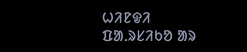ᱦᱤᱱᱫᱤ ᱯᱟᱹᱨᱥᱤᱠᱚ ᱟᱨ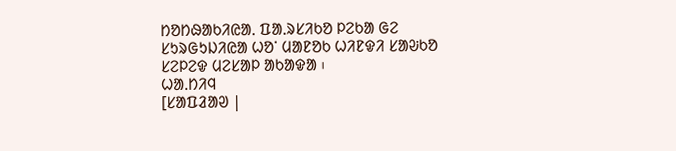ᱴᱚᱴᱷᱟᱠᱤᱭᱟᱹ ᱯᱟᱹᱨᱥᱤᱠᱚ ᱞᱮᱠᱟ ᱜᱮ ᱥᱩᱨᱜᱩᱡᱤᱭᱟ ᱦᱚᱸ ᱢᱟᱱᱚᱠ ᱦᱤᱱᱫᱤ ᱥᱟᱶᱠᱚ ᱥᱮᱞᱮᱫ ᱢᱮᱥᱟᱞ ᱟᱠᱟᱫᱟ ᱾
ᱦᱟᱹᱴᱤᱧ
[ᱥᱟᱯᱲᱟᱣ |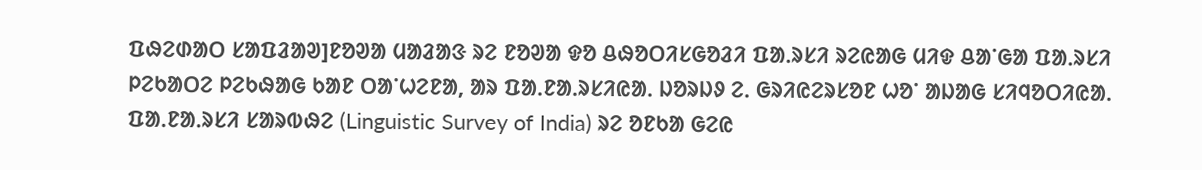ᱯᱷᱮᱰᱟᱛ ᱥᱟᱯᱲᱟᱣ]ᱱᱚᱣᱟ ᱢᱟᱲᱟᱝ ᱨᱮ ᱱᱚᱣᱟ ᱫᱚ ᱪᱷᱚᱛᱤᱥᱜᱚᱲᱤ ᱯᱟᱹᱨᱥᱤ ᱨᱮᱭᱟᱜ ᱢᱤᱫ ᱪᱟᱸᱜᱟ ᱯᱟᱹᱨᱥᱤ ᱞᱮᱠᱟᱛᱮ ᱞᱮᱠᱷᱟᱜ ᱠᱟᱱ ᱛᱟᱸᱦᱮᱱᱟ, ᱟᱨ ᱯᱟᱹᱱᱟᱹᱨᱥᱤᱭᱟᱹ ᱡᱚᱨᱡᱽ ᱮᱹ ᱜᱨᱤᱭᱮᱨᱥᱚᱱ ᱦᱚᱸ ᱟᱡᱟᱜ ᱥᱤᱧᱚᱛᱤᱭᱟᱹ ᱯᱟᱹᱱᱟᱹᱨᱥᱤ ᱥᱟᱨᱵᱷᱮ (Linguistic Survey of India) ᱨᱮ ᱚᱱᱠᱟ ᱜᱮᱭ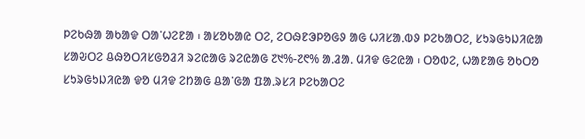ᱞᱮᱠᱷᱟ ᱟᱠᱟᱫ ᱛᱟᱸᱦᱮᱱᱟ ᱾ ᱟᱥᱚᱠᱟᱭ ᱛᱮ, ᱮᱛᱷᱱᱳᱞᱚᱜᱽ ᱟᱜ ᱦᱤᱥᱟᱹᱵᱽ ᱞᱮᱠᱟᱛᱮ, ᱥᱩᱨᱜᱩᱡᱤᱭᱟ ᱥᱟᱶᱛᱮ ᱪᱷᱚᱛᱤᱥᱜᱚᱲᱤ ᱨᱮᱭᱟᱜ ᱨᱮᱭᱟᱜ ᱗᱑%-᱗᱖% ᱟᱹᱲᱟᱹ ᱢᱤᱫ ᱜᱮᱭᱟ ᱾ ᱛᱚᱵᱮ, ᱦᱟᱱᱟᱜ ᱚᱠᱛᱚ ᱥᱩᱨᱜᱩᱡᱤᱭᱟ ᱫᱚ ᱢᱤᱫ ᱮᱴᱟᱜ ᱪᱟᱸᱜᱟ ᱯᱟᱹᱨᱥᱤ ᱞᱮᱠᱟᱛᱮ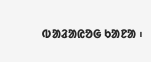ᱵᱟᱲᱟᱭᱚᱜ ᱠᱟᱱᱟ ᱾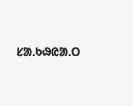ᱥᱟᱹᱠᱷᱭᱟᱹᱛ